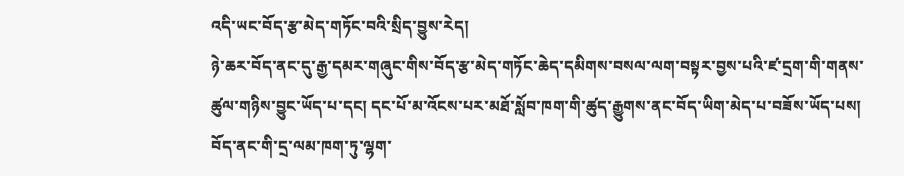འདི་ཡང་བོད་རྩ་མེད་གཏོང་བའི་སྲིད་བྱུས་རེད།
ཉེ་ཆར་བོད་ནང་དུ་རྒྱ་དམར་གཞུང་གིས་བོད་རྩ་མེད་གཏོང་ཆེད་དམིགས་བསལ་ལག་བསྟར་བྱས་པའི་ཛ་དྲག་གི་གནས་ཚུལ་གཉིས་བྱུང་ཡོད་པ་དང། དང་པོ་མ་འོངས་པར་མཐོ་སློབ་ཁག་གི་ཚུད་རྒྱུགས་ནང་བོད་ཡིག་མེད་པ་བཟོས་ཡོད་པས། བོད་ནང་གི་དྲ་ལམ་ཁག་ཏུ་ལྷག་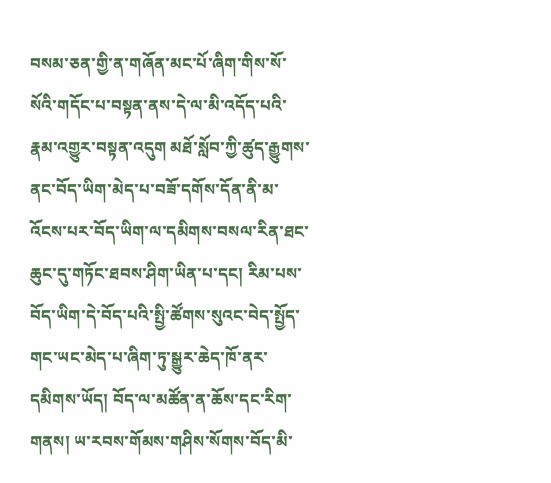བསམ་ཅན་གྱི་ན་གཞོན་མང་པོ་ཞིག་གིས་སོ་སོའི་གདོང་པ་བསྟན་ནས་དེ་ལ་མི་འདོད་པའི་རྣམ་འགྱུར་བསྟན་འདུག མཐོ་སློབ་ཀྱི་ཚུད་རྒྱུགས་ནང་བོད་ཡིག་མེད་པ་བཟོ་དགོས་དོན་ནི་མ་འོངས་པར་བོད་ཡིག་ལ་དམིགས་བསལ་རིན་ཐང་ཆུང་དུ་གཏོང་ཐབས་ཤིག་ཡིན་པ་དང། རིམ་པས་བོད་ཡིག་དེ་བོད་པའི་སྤྱི་ཚོགས་སུའང་བེད་སྤྱོད་གང་ཡང་མེད་པ་ཞིག་ཏུ་སྒྱུར་ཆེད་ཁོ་ནར་དམིགས་ཡོད། བོད་ལ་མཚོན་ན་ཆོས་དང་རིག་གནས། ཡ་རབས་གོམས་གཤིས་སོགས་བོད་མི་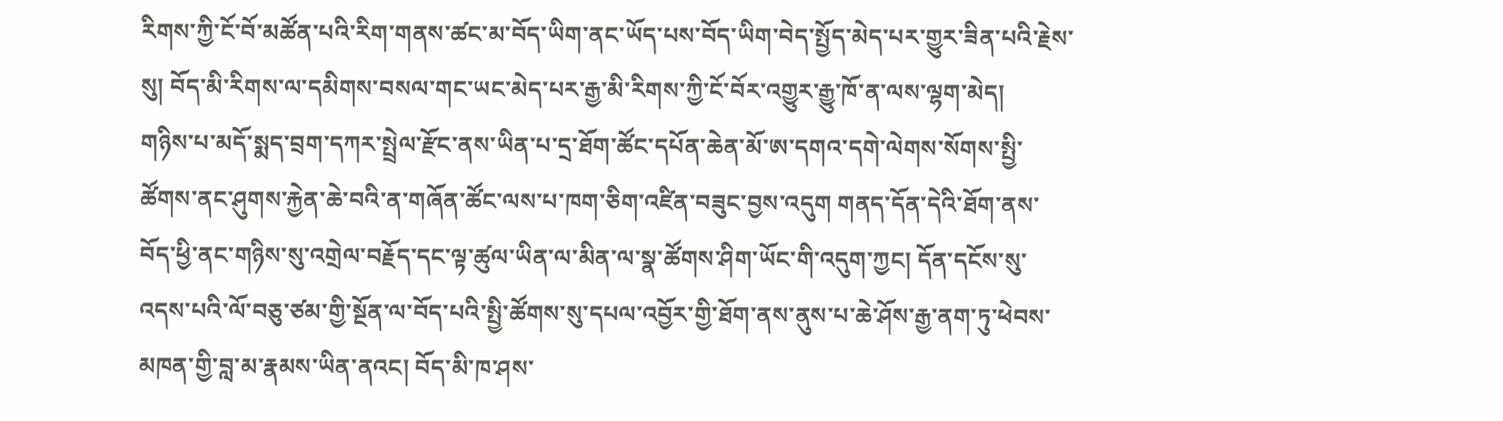རིགས་ཀྱི་ངོ་བོ་མཚོན་པའི་རིག་གནས་ཚང་མ་བོད་ཡིག་ནང་ཡོད་པས་བོད་ཡིག་བེད་སྤྱོད་མེད་པར་གྱུར་ཟིན་པའི་རྗེས་སུ། བོད་མི་རིགས་ལ་དམིགས་བསལ་གང་ཡང་མེད་པར་རྒྱ་མི་རིགས་ཀྱི་ངོ་བོར་འགྱུར་རྒྱུ་ཁོ་ན་ལས་ལྷག་མེད།
གཉིས་པ་མདོ་སྨད་བྲག་དཀར་སྤྲེལ་རྫོང་ནས་ཡིན་པ་དྲ་ཐོག་ཚོང་དཔོན་ཆེན་མོ་ཨ་དགའ་དགེ་ལེགས་སོགས་སྤྱི་ཚོགས་ནང་ཤུགས་རྐྱེན་ཆེ་བའི་ན་གཞོན་ཚོང་ལས་པ་ཁག་ཅིག་འཛིན་བཟུང་བྱས་འདུག གནད་དོན་དེའི་ཐོག་ནས་བོད་ཕྱི་ནང་གཉིས་སུ་འགྲེལ་བརྗོད་དང་ལྟ་ཚུལ་ཡིན་ལ་མིན་ལ་སྣ་ཚོགས་ཤིག་ཡོང་གི་འདུག་ཀྱང། དོན་དངོས་སུ་འདས་པའི་ལོ་བཅུ་ཙམ་གྱི་སྔོན་ལ་བོད་པའི་སྤྱི་ཚོགས་སུ་དཔལ་འབྱོར་གྱི་ཐོག་ནས་ནུས་པ་ཆེ་ཤོས་རྒྱ་ནག་ཏུ་ཕེབས་མཁན་གྱི་བླ་མ་རྣམས་ཡིན་ནའང། བོད་མི་ཁ་ཤས་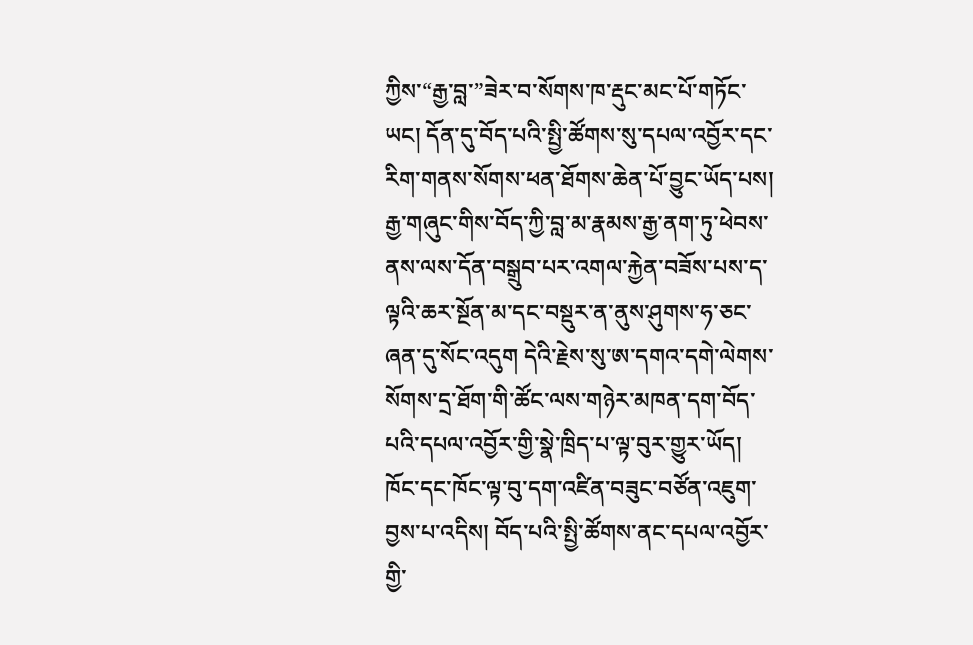ཀྱིས་“རྒྱ་བླ་”ཟེར་བ་སོགས་ཁ་རྡུང་མང་པོ་གཏོང་ཡང། དོན་དུ་བོད་པའི་སྤྱི་ཚོགས་སུ་དཔལ་འབྱོར་དང་རིག་གནས་སོགས་ཕན་ཐོགས་ཆེན་པོ་བྱུང་ཡོད་པས། རྒྱ་གཞུང་གིས་བོད་ཀྱི་བླ་མ་རྣམས་རྒྱ་ནག་ཏུ་ཕེབས་ནས་ལས་དོན་བསྒྲུབ་པར་འགལ་རྐྱེན་བཟོས་པས་ད་ལྟའི་ཆར་སྔོན་མ་དང་བསྡུར་ན་ནུས་ཤུགས་ཧ་ཅང་ཞན་དུ་སོང་འདུག དེའི་རྗེས་སུ་ཨ་དགའ་དགེ་ལེགས་སོགས་དྲ་ཐོག་གི་ཚོང་ལས་གཉེར་མཁན་དག་བོད་པའི་དཔལ་འབྱོར་གྱི་སྣེ་ཁྲིད་པ་ལྟ་བུར་གྱུར་ཡོད།
ཁོང་དང་ཁོང་ལྟ་བུ་དག་འཛིན་བཟུང་བཙོན་འཇུག་བྱས་པ་འདིས། བོད་པའི་སྤྱི་ཚོགས་ནང་དཔལ་འབྱོར་གྱི་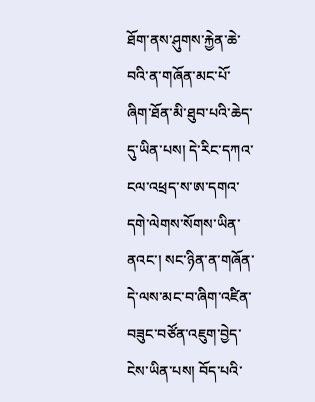ཐོག་ནས་ཤུགས་རྐྱེན་ཆེ་བའི་ན་གཞོན་མང་པོ་ཞིག་ཐོན་མི་ཐུབ་པའི་ཆེད་དུ་ཡིན་པས། དེ་རིང་དཀའ་ངལ་འཕྲད་ས་ཨ་དགའ་དགེ་ལེགས་སོགས་ཡིན་ནའང་། སང་ཉིན་ན་གཞོན་དེ་ལས་མང་བ་ཞིག་འཛིན་བཟུང་བཙོན་འཇུག་བྱེད་ངེས་ཡིན་པས། བོད་པའི་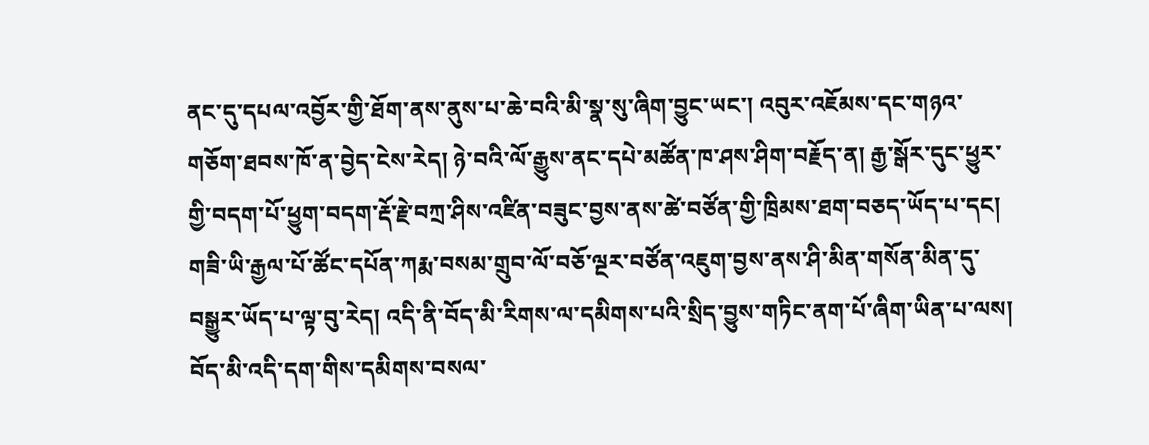ནང་དུ་དཔལ་འབྱོར་གྱི་ཐོག་ནས་ནུས་པ་ཆེ་བའི་མི་སྣ་སུ་ཞིག་བྱུང་ཡང་། འབུར་འཇོམས་དང་གཉའ་གཅོག་ཐབས་ཁོ་ན་བྱེད་ངེས་རེད། ཉེ་བའི་ལོ་རྒྱུས་ནང་དཔེ་མཚོན་ཁ་ཤས་ཤིག་བརྗོད་ན། རྒྱ་སྒོར་དུང་ཕྱུར་གྱི་བདག་པོ་ཕྱུག་བདག་རྡོ་རྗེ་བཀྲ་ཤིས་འཛིན་བཟུང་བྱས་ནས་ཚེ་བཙོན་གྱི་ཁྲིམས་ཐག་བཅད་ཡོད་པ་དང། གཟི་ཡི་རྒྱལ་པོ་ཚོང་དཔོན་ཀརྨ་བསམ་གྲུབ་ལོ་བཅོ་ལྔར་བཙོན་འཇུག་བྱས་ནས་ཤི་མིན་གསོན་མིན་དུ་བསྒྱུར་ཡོད་པ་ལྟ་བུ་རེད། འདི་ནི་བོད་མི་རིགས་ལ་དམིགས་པའི་སྲིད་བྱུས་གཏིང་ནག་པོ་ཞིག་ཡིན་པ་ལས། བོད་མི་འདི་དག་གིས་དམིགས་བསལ་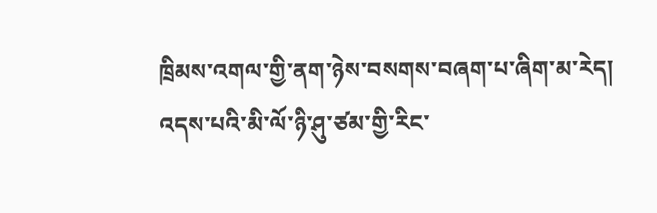ཁྲིམས་འགལ་གྱི་ནག་ཉེས་བསགས་བཞག་པ་ཞིག་མ་རེད།
འདས་པའི་མི་ལོ་ཉི་ཤུ་ཙམ་གྱི་རིང་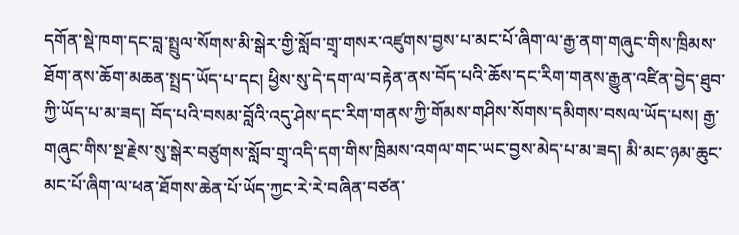དགོན་སྡེ་ཁག་དང་བླ་སྤྲུལ་སོགས་མི་སྒེར་གྱི་སློབ་གྲྭ་གསར་འཛུགས་བྱས་པ་མང་པོ་ཞིག་ལ་རྒྱ་ནག་གཞུང་གིས་ཁྲིམས་ཐོག་ནས་ཆོག་མཆན་སྤྲད་ཡོད་པ་དང། ཕྱིས་སུ་དེ་དག་ལ་བརྟེན་ནས་བོད་པའི་ཆོས་དང་རིག་གནས་རྒྱུན་འཛིན་བྱེད་ཐུབ་ཀྱི་ཡོད་པ་མ་ཟད། བོད་པའི་བསམ་བློའི་འདུ་ཤེས་དང་རིག་གནས་ཀྱི་གོམས་གཤིས་སོགས་དམིགས་བསལ་ཡོད་པས། རྒྱ་གཞུང་གིས་སྔ་རྗེས་སུ་སྒེར་བཙུགས་སློབ་གྲྭ་འདི་དག་གིས་ཁྲིམས་འགལ་གང་ཡང་བྱས་མེད་པ་མ་ཟད། མི་མང་ཉམ་ཆུང་མང་པོ་ཞིག་ལ་ཕན་ཐོགས་ཆེན་པོ་ཡོད་ཀྱང་རེ་རེ་བཞིན་བཙན་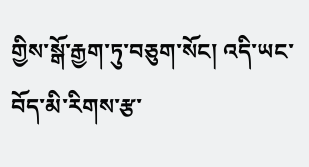གྱིས་སྒོ་རྒྱག་ཏུ་བཅུག་སོང། འདི་ཡང་བོད་མི་རིགས་རྩ་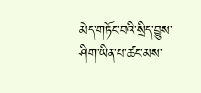མེད་གཏོང་བའི་སྲིད་བྱུས་ཤིག་ཡིན་པ་ཚང་མས་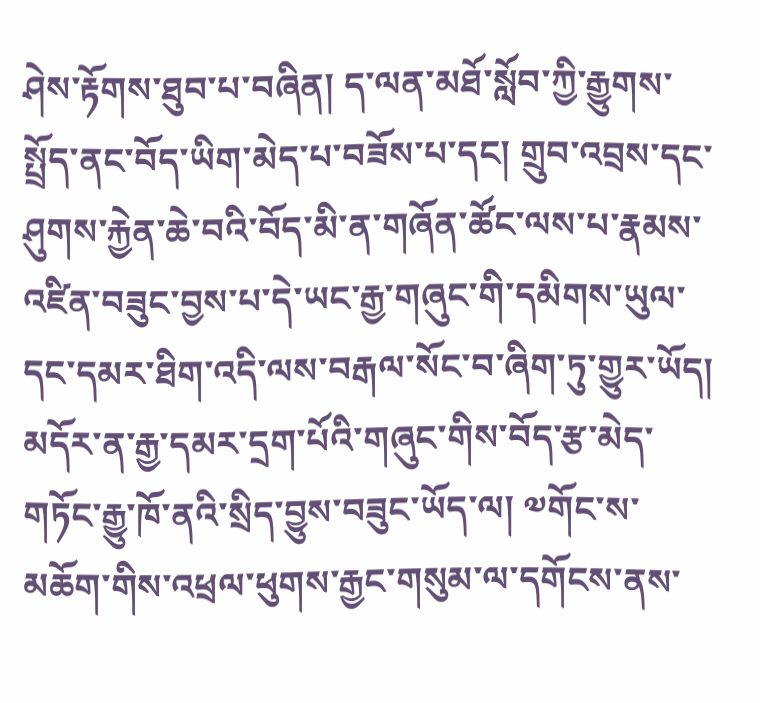ཤེས་རྟོགས་ཐུབ་པ་བཞིན། ད་ལན་མཐོ་སློབ་ཀྱི་རྒྱུགས་སྤྲོད་ནང་བོད་ཡིག་མེད་པ་བཟོས་པ་དང། གྲུབ་འབྲས་དང་ཤུགས་རྐྱེན་ཆེ་བའི་བོད་མི་ན་གཞོན་ཚོང་ལས་པ་རྣམས་འཛིན་བཟུང་བྱས་པ་དེ་ཡང་རྒྱ་གཞུང་གི་དམིགས་ཡུལ་དང་དམར་ཐིག་འདི་ལས་བརྒལ་སོང་བ་ཞིག་ཏུ་གྱུར་ཡོད།
མདོར་ན་རྒྱ་དམར་དྲག་པོའི་གཞུང་གིས་བོད་རྩ་མེད་གཏོང་རྒྱུ་ཁོ་ནའི་སྲིད་བྱུས་བཟུང་ཡོད་ལ། ༧གོང་ས་མཆོག་གིས་འཕྲལ་ཕུགས་རྒྱང་གསུམ་ལ་དགོངས་ནས་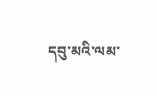དབུ་མའི་ལམ་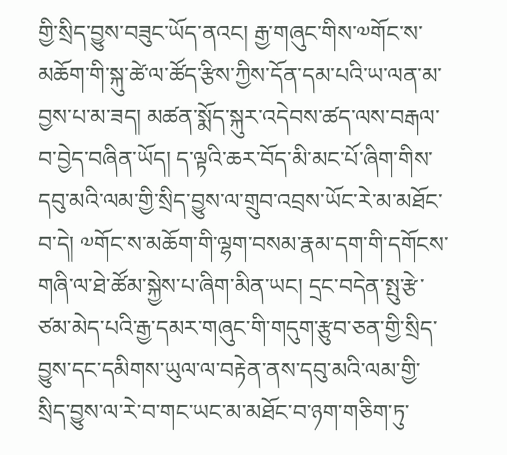གྱི་སྲིད་བྱུས་བཟུང་ཡོད་ནའང། རྒྱ་གཞུང་གིས་༧གོང་ས་མཆོག་གི་སྐུ་ཚེ་ལ་ཚོད་རྩིས་ཀྱིས་དོན་དམ་པའི་ཡ་ལན་མ་བྱས་པ་མ་ཟད། མཚན་སྨོད་སྐུར་འདེབས་ཚད་ལས་བརྒལ་བ་བྱེད་བཞིན་ཡོད། ད་ལྟའི་ཆར་བོད་མི་མང་པོ་ཞིག་གིས་དབུ་མའི་ལམ་གྱི་སྲིད་བྱུས་ལ་གྲུབ་འབྲས་ཡོང་རེ་མ་མཐོང་བ་དེ། ༧གོང་ས་མཆོག་གི་ལྷག་བསམ་རྣམ་དག་གི་དགོངས་གཞི་ལ་ཐེ་ཚོམ་སྐྱེས་པ་ཞིག་མིན་ཡང། དྲང་བདེན་སྤུ་རྩེ་ཙམ་མེད་པའི་རྒྱ་དམར་གཞུང་གི་གདུག་རྩུབ་ཅན་གྱི་སྲིད་བྱུས་དང་དམིགས་ཡུལ་ལ་བརྟེན་ནས་དབུ་མའི་ལམ་གྱི་སྲིད་བྱུས་ལ་རེ་བ་གང་ཡང་མ་མཐོང་བ་ཉག་གཅིག་ཏུ་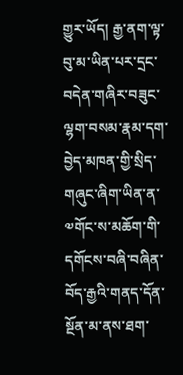གྱུར་ཡོད། རྒྱ་ནག་ལྟ་བུ་མ་ཡིན་པར་དྲང་བདེན་གཞིར་བཟུང་ལྷག་བསམ་རྣམ་དག་བྱེད་མཁན་གྱི་སྲིད་གཞུང་ཞིག་ཡིན་ན་༧གོང་ས་མཆོག་གི་དགོངས་བཞི་བཞིན་བོད་རྒྱའི་གནད་དོན་སྔོན་མ་ནས་ཐག་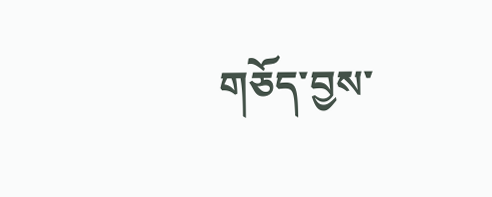གཅོད་བྱས་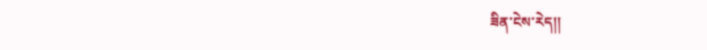ཟིན་ངེས་རེད།།